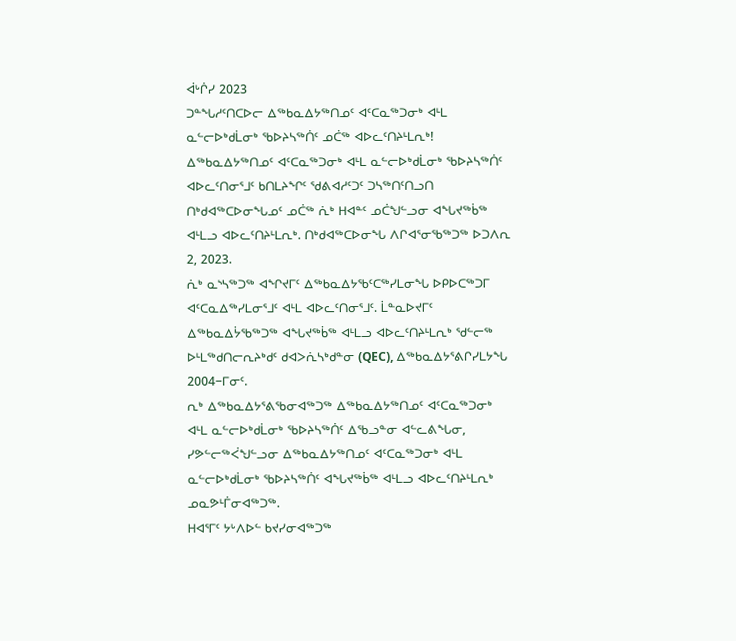ᐋᒡᒌᓯ 2023
ᑐᓐᖓᓱᑦᑎᑕᐅᓕ ᐃᖅᑲᓇᐃᔭᖅᑎᓄᑦ ᐊᑦᑕᓇᖅᑐᓂᒃ ᐊᒻᒪ ᓇᓪᓕᐅᒃᑯᒫᓂᒃ ᖃᐅᔨᓴᖅᑏᑦ ᓄᑖᖅ ᐊᐅᓚᑦᑎᔨᒻᒪᕆᒃ!
ᐃᖅᑲᓇᐃᔭᖅᑎᓄᑦ ᐊᑦᑕᓇᖅᑐᓂᒃ ᐊᒻᒪ ᓇᓪᓕᐅᒃᑯᒫᓂᒃ ᖃᐅᔨᓴᖅᑏᑦ ᐊᐅᓚᑦᑎᓂᕐᒧᑦ ᑲᑎᒪᔨᖏᑦ ᖁᕕᐊᓱᑦᑐᑦ ᑐᓴᖅᑎᑦᑎᓗᑎ ᑎᒃᑯᐊᖅᑕᐅᓂᖓᓄᑦ ᓄᑖᖅ ᕇᒃ ᕼᐊᓐᑦ ᓄᑖᖑᓪᓗᓂ ᐊᖓᔪᖅᑳᖅ ᐊᒻᒪᓗ ᐊᐅᓚᑦᑎᔨᒻᒪᕆᒃ. ᑎᒃᑯᐊᖅᑕᐅᓂᖓ ᐱᒋᐊᕐᓂᖃᖅᑐᖅ ᐅᑐᐱᕆ 2, 2023.
ᕇᒃ ᓇᔅᓴᖅᑐᖅ ᐊᖏᔪᒥᑦ ᐃᖅᑲᓇᐃᔭᖃᑦᑕᖅᓯᒪᓂᖓ ᐅᑭᐅᑕᖅᑐᒥ ᐊᑦᑕᓇᐃᖅᓯᒪᓂᕐᒧᑦ ᐊᒻᒪ ᐊᐅᓚᑦᑎᓂᕐᒧᑦ. ᒫᓐᓇᐅᔪᒥᑦ ᐃᖅᑲᓇᐃᔮᖃᖅᑐᖅ ᐊᖓᔪᖅᑳᖅ ᐊᒻᒪᓗ ᐊᐅᓚᑦᑎᔨᒻᒪᕆᒃ ᖁᓪᓕᖅ ᐅᒻᒪᖅᑯᑎᓕᕆᔨᒃᑯᑦ ᑯᐊᐳᕇᓴᒃᑯᓐᓂ (QEC), ᐃᖅᑲᓇᐃᔭᕐᕕᒋᓯᒪᔭᖓ 2004−ᒥᓂᑦ.
ᕆᒃ ᐃᖅᑲᓇᐃᔭᕐᕕᖃᓂᐊᖅᑐᖅ ᐃᖅᑲᓇᐃᔭᖅᑎᓄᑦ ᐊᑦᑕᓇᖅᑐᓂᒃ ᐊᒻᒪ ᓇᓪᓕᐅᒃᑯᒫᓂᒃ ᖃᐅᔨᓴᖅᑏᑦ ᐃᖃᓗᓐᓂ ᐊᓪᓚᕕᖓᓂ, ᓯᕗᓪᓕᖅᐹᖑᓪᓗᓂ ᐃᖅᑲᓇᐃᔭᖅᑎᓄᑦ ᐊᑦᑕᓇᖅᑐᓂᒃ ᐊᒻᒪ ᓇᓪᓕᐅᒃᑯᒫᓂᒃ ᖃᐅᔨᓴᖅᑏᑦ ᐊᖓᔪᖅᑳᖅ ᐊᒻᒪᓗ ᐊᐅᓚᑦᑎᔨᒻᒪᕆᒃ ᓄᓇᕗᒻᒦᓂᐊᖅᑐᖅ.
ᕼᐊᕐᒥᑦ ᔭᒡᐱᐅᓪ ᑲᔪᓯᓂᐊᖅᑐᖅ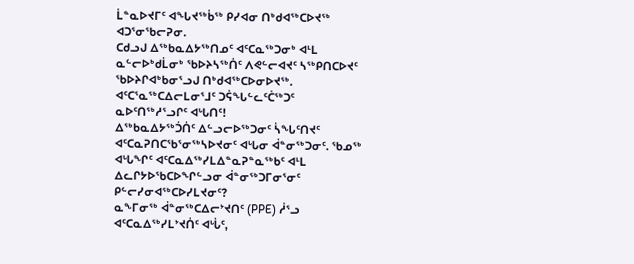ᒫᓐᓇᐅᔪᒥᑦ ᐊᖓᔪᖅᑳᖅ ᑭᓯᐊᓂ ᑎᒃᑯᐊᖅᑕᐅᔪᖅ ᐊᑐᕐᓂᖃᓕᕈᓂ.
ᑕᑯᓗᒍ ᐃᖅᑲᓇᐃᔭᖅᑎᓄᑦ ᐊᑦᑕᓇᖅᑐᓂᒃ ᐊᒻᒪ ᓇᓪᓕᐅᒃᑯᒫᓂᒃ ᖃᐅᔨᓴᖅᑏᑦ ᐱᕙᓪᓕᐊᔪᑦ ᓴᖅᑭᑎᑕᐅᔪᑦ ᖃᐅᔨᒋᐊᒃᑲᓂᕐᓗᒍ ᑎᒃᑯᐊᖅᑕᐅᓂᐅᔪᖅ.
ᐊᑦᑕᕐᓇᖅᑕᐃᓕᒪᓂᕐᒧᑦ ᑐᕌᖓᓪᓚᑦᑖᖅᑐᑦ
ᓇᐅᑦᑎᖅᓱᕐᓗᒋᑦ ᐊᒡᒐᑎᑦ!
ᐃᖅᑲᓇᐃᔭᖅᑑᑏᑦ ᐃᓪᓗᓕᐅᖅᑐᓂᑦ ᓵᖓᑦᑎᔪᑦ ᐊᑦᑕᓇᕈᑎᑕᖃᕐᓂᖅᓴᐅᔪᓂᑦ ᐊᒡᒐᓂ ᐋᓐᓂᖅᑐᓂᑦ. ᖃᓄᖅ ᐊᒡᒐᖏᑦ ᐊᑦᑕᓇᐃᖅᓯᒪᐃᓐᓇᕈᓐᓇᖅᑲᑦ ᐊᒻᒪ ᐃᓚᒋᔭᐅᖃᑕᐅᖏᓪᓗᓂ ᐋᓐᓂᖅᑐᒥᓂᕐᓂᑦ ᑭᓪᓕᓯᓂᐊᖅᑕᐅᓯᒪᔪᓂᑦ?
ᓇᖕᒥᓂᖅ ᐋᓐᓂᖅᑕᐃᓕᔾᔪᑎᑦ (PPE) ᓲᕐᓗ ᐊᑦᑕᓇᐃᖅᓯᒪᔾᔪᑏᑦ ᐊᒡᒑᑦ,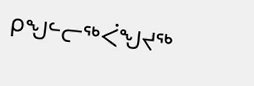ᑭᖑᓪᓕᖅᐹᖑᔪᖅ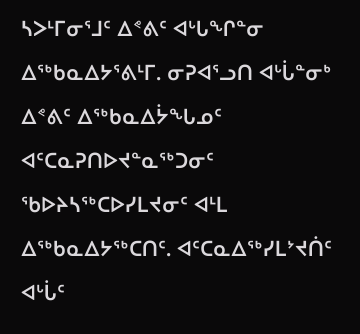ᓴᐳᒻᒥᓂᕐᒧᑦ ᐃᕝᕕᑦ ᐊᒡᒐᖏᓐᓂ ᐃᖅᑲᓇᐃᔭᕐᕕᒻᒥ. ᓂᕈᐊᕐᓗᑎ ᐊᒡᒑᓐᓂᒃ ᐃᕝᕕᑦ ᐃᖅᑲᓇᐃᔮᖓᓄᑦ ᐊᑦᑕᓇᕈᑎᐅᔪᓐᓇᖅᑐᓂᑦ ᖃᐅᔨᓴᖅᑕᐅᓯᒪᔪᓂᑦ ᐊᒻᒪ ᐃᖅᑲᓇᐃᔭᖅᑕᑎᑦ. ᐊᑦᑕᓇᐃᖅᓯᒪᔾᔪᑏᑦ ᐊᒡᒑᑦ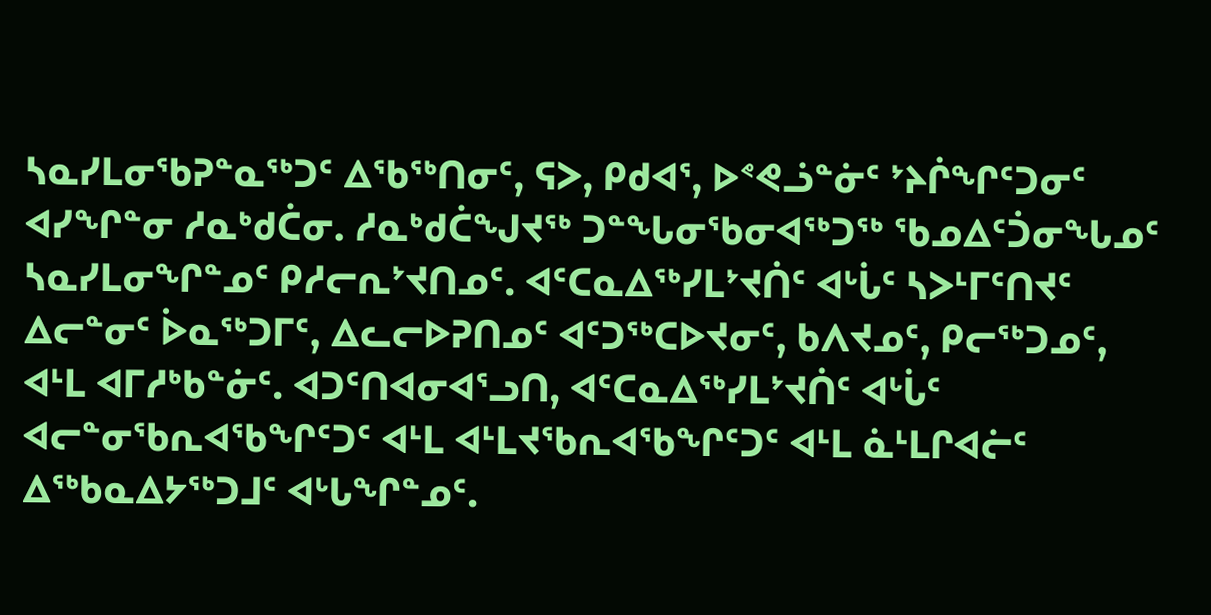ᓴᓇᓯᒪᓂᖃᕈᓐᓇᖅᑐᑦ ᐃᖃᖅᑎᓂᑦ, ᕋᐳ, ᑭᑯᐊᕐ, ᐅᕝᕙᓘᓐᓃᑦ ᔾᔨᒌᖏᑦᑐᓂᑦ ᐊᓯᖏᓐᓂ ᓱᓇᒃᑯᑖᓂ. ᓱᓇᒃᑯᑖᖑᔪᖅ ᑐᓐᖓᓂᖃᓂᐊᖅᑐᖅ ᖃᓄᐃᑦᑑᓂᖓᓄᑦ ᓴᓇᓯᒪᓂᖏᓐᓄᑦ ᑭᓱᓕᕆᔾᔪᑎᓄᑦ. ᐊᑦᑕᓇᐃᖅᓯᒪᔾᔪᑏᑦ ᐊᒡᒑᑦ ᓴᐳᒻᒥᑦᑎᔪᑦ ᐃᓕᓐᓂᑦ ᐆᓇᖅᑐᒥᑦ, ᐃᓚᓕᐅᕈᑎᓄᑦ ᐊᑦᑐᖅᑕᐅᔪᓂᑦ, ᑲᐱᔪᓄᑦ, ᑭᓕᖅᑐᓄᑦ, ᐊᒻᒪ ᐊᒥᓱᒃᑲᓐᓃᑦ. ᐊᑐᑦᑎᐊᓂᐊᕐᓗᑎ, ᐊᑦᑕᓇᐃᖅᓯᒪᔾᔪᑏᑦ ᐊᒡᒑᑦ ᐊᓕᓐᓂᖃᕆᐊᖃᖏᑦᑐᑦ ᐊᒻᒪ ᐊᒻᒪᔪᖃᕆᐊᖃᖏᑦᑐᑦ ᐊᒻᒪ ᓈᒻᒪᒋᐊᓖᑦ ᐃᖅᑲᓇᐃᔭᖅᑐᒧᑦ ᐊᒡᒐᖏᓐᓄᑦ.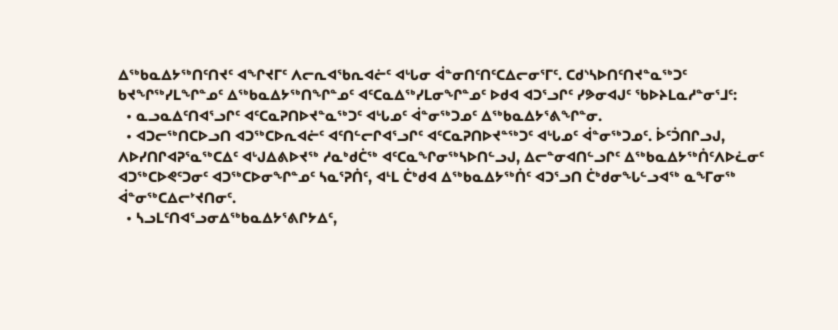ᐃᖅᑲᓇᐃᔭᖅᑎᑦᑎᔪᑦ ᐊᖏᔪᒥᑦ ᐱᓕᕆᐊᖃᕆᐊᓖᑦ ᐊᒡᒐᓂ ᐋᓐᓂᑎᑦᑎᑦᑕᐃᓕᓂᕐᒥᑦ. ᑕᑯᔅᓴᐅᑎᑦᑎᔪᓐᓇᖅᑐᑦ ᑲᔪᖏᖅᓯᒪᖏᓐᓄᑦ ᐃᖅᑲᓇᐃᔭᖅᑎᖏᓐᓄᑦ ᐊᑦᑕᓇᐃᖅᓯᒪᓂᖏᓐᓄᑦ ᐅᑯᐊ ᐊᑐᕐᓗᒋᑦ ᓯᕗᓂᐊᒍᑦ ᖃᐅᔨᒪᓇᓱᓐᓂᕐᒧᑦ:
  • ᓇᓗᓇᐃᑦᑎᐊᕐᓗᒋᑦ ᐊᑦᑕᓇᕈᑎᐅᔪᓐᓇᖅᑐᑦ ᐊᒡᒐᓄᑦ ᐋᓐᓂᖅᑐᓄᑦ ᐃᖅᑲᓇᐃᔭᕐᕕᖏᓐᓂ.
  • ᐊᑐᓕᖅᑎᑕᐅᓗᑎ ᐊᑐᖅᑕᐅᕆᐊᓖᑦ ᐊᑦᑎᓪᓕᒋᐊᕐᓗᒋᑦ ᐊᑦᑕᓇᕈᑎᐅᔪᓐᖅᑐᑦ ᐊᒡᒐᓄᑦ ᐋᓐᓂᖅᑐᓄᑦ. ᐆᑦᑑᑎᒋᓗᒍ, ᐱᐅᓯᑎᒋᐊᕈᕐᓇᖅᑕᐃᑦ ᐊᒡᒍᐃᕕᐅᔪᖅ ᓱᓇᒃᑯᑖᖅ ᐊᑦᑕᓇᖏᓂᖅᓴᐅᑎᓪᓗᒍ, ᐃᓕᓐᓂᐊᑎᓪᓗᒋᑦ ᐃᖅᑲᓇᐃᔭᖅᑏᑦᐱᐅᓛᓂᑦ ᐊᑐᖅᑕᐅᕙᑦᑐᓂᑦ ᐊᑐᖅᑕᐅᓂᖏᓐᓄᑦ ᓴᓇᕐᕈᑏᑦ, ᐊᒻᒪ ᑖᒃᑯᐊ ᐃᖅᑲᓇᐃᔭᖅᑏᑦ ᐊᑐᕐᓗᑎ ᑖᒃᑯᓂᖓᓪᓗᐊᖅ ᓇᖕᒥᓂᖅ ᐋᓐᓂᖅᑕᐃᓕᔾᔪᑎᓂᑦ.
  • ᓴᓗᒪᑦᑎᐊᕐᓗᓂᐃᖅᑲᓇᐃᔭᕐᕕᒋᔭᐃᑦ,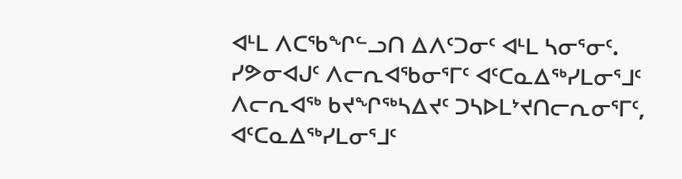ᐊᒻᒪ ᐱᑕᖃᖏᓪᓗᑎ ᐃᐱᑦᑐᓂᑦ ᐊᒻᒪ ᓴᓂᕐᓂᑦ.
ᓯᕗᓂᐊᒍᑦ ᐱᓕᕆᐊᖃᓂᕐᒥᑦ ᐊᑦᑕᓇᐃᖅᓯᒪᓂᕐᒧᑦ ᐱᓕᕆᐊᖅ ᑲᔪᖏᖅᓴᐃᔪᑦ ᑐᓴᐅᒪᔾᔪᑎᓕᕆᓂᕐᒥᑦ, ᐊᑦᑕᓇᐃᖅᓯᒪᓂᕐᒧᑦ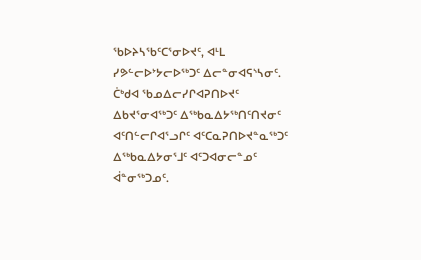ᖃᐅᔨᓴᖃᑦᑕᕐᓂᐅᔪᑦ, ᐊᒻᒪ ᓯᕗᓪᓕᐅᔾᔭᓕᐅᖅᑐᑦ ᐃᓕᓐᓂᐊᕋᔅᓴᓂᑦ. ᑖᒃᑯᐊ ᖃᓄᐃᓕᓯᒋᐊᕈᑎᐅᔪᑦ ᐃᑲᔪᕐᓂᐊᖅᑐᑦ ᐃᖅᑲᓇᐃᔭᖅᑎᑦᑎᔪᓂᑦ ᐊᑦᑎᓪᓕᒋᐊᕐᓗᒋᑦ ᐊᑦᑕᓇᕈᑎᐅᔪᓐᓇᖅᑐᑦ ᐃᖅᑲᓇᐃᔭᓂᕐᒧᑦ ᐊᑦᑐᐊᓂᓕᓐᓄᑦ ᐋᓐᓂᖅᑐᓄᑦ.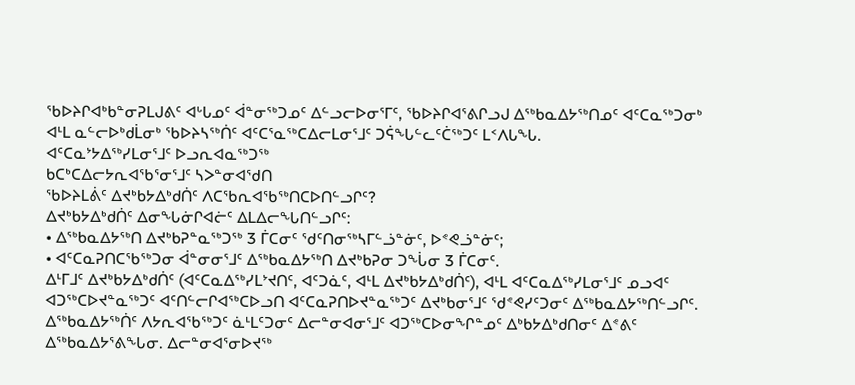ᖃᐅᔨᒋᐊᒃᑲᓐᓂᕈᒪᒍᕕᑦ ᐊᒡᒐᓄᑦ ᐋᓐᓂᖅᑐᓄᑦ ᐃᓪᓗᓕᐅᓂᕐᒥᑦ, ᖃᐅᔨᒋᐊᕐᕕᒋᓗᒍ ᐃᖅᑲᓇᐃᔭᖅᑎᓄᑦ ᐊᑦᑕᓇᖅᑐᓂᒃ ᐊᒻᒪ ᓇᓪᓕᐅᒃᑯᒫᓂᒃ ᖃᐅᔨᓴᖅᑏᑦ ᐊᑦᑕᕐᓇᖅᑕᐃᓕᒪᓂᕐᒧᑦ ᑐᕌᖓᓪᓚᑦᑖᖅᑐᑦ ᒪᑉᐱᒐᖓ.
ᐊᑦᑕᓇᔾᔭᐃᖅᓯᒪᓂᕐᒧᑦ ᐅᓗᕆᐊᓇᖅᑐᖅ
ᑲᑕᒃᑕᐃᓕᔭᕆᐊᖃᕐᓂᕐᒧᑦ ᓴᐳᓐᓂᐊᖁᑎ
ᖃᐅᔨᒪᕖᑦ ᐃᔪᒃᑲᔭᐃᒃᑯᑏᑦ ᐱᑕᖃᕆᐊᖃᖅᑎᑕᐅᑎᓪᓗᒋᑦ?
ᐃᔪᒃᑲᔭᐃᒃᑯᑏᑦ ᐃᓂᖓᓃᒋᐊᓖᑦ ᐃᒪᐃᓕᖓᑎᓪᓗᒋᑦ:
• ᐃᖅᑲᓇᐃᔭᖅᑎ ᐃᔪᒃᑲᕈᓐᓇᖅᑐᖅ 3 ᒦᑕᓂᑦ ᖁᑦᑎᓂᖅᓴᒥᓪᓘᓐᓃᑦ, ᐅᕝᕙᓘᓐᓃᑦ;
• ᐊᑦᑕᓇᕈᑎᑕᖃᖅᑐᓂ ᐋᓐᓂᓂᕐᒧᑦ ᐃᖅᑲᓇᐃᔭᖅᑎ ᐃᔪᒃᑲᕈᓂ ᑐᖔᓂ 3 ᒦᑕᓂᑦ.
ᐃᒻᒥᒧᑦ ᐃᔪᒃᑲᔭᐃᒃᑯᑏᑦ (ᐊᑦᑕᓇᐃᖅᓯᒪᔾᔪᑎᑦ, ᐊᑦᑐᓈᑦ, ᐊᒻᒪ ᐃᔪᒃᑲᔭᐃᒃᑯᑏᑦ), ᐊᒻᒪ ᐊᑦᑕᓇᐃᖅᓯᒪᓂᕐᒧᑦ ᓄᓗᐊᑦ ᐊᑐᖅᑕᐅᔪᓐᓇᖅᑐᑦ ᐊᑦᑎᓪᓕᒋᐊᖅᑕᐅᓗᑎ ᐊᑦᑕᓇᕈᑎᐅᔪᓐᓇᖅᑐᑦ ᐃᔪᒃᑲᓂᕐᒧᑦ ᖁᕝᕙᓯᑦᑐᓂᑦ ᐃᖅᑲᓇᐃᔭᖅᑎᓪᓗᒋᑦ. ᐃᖅᑲᓇᐃᔭᖅᑏᑦ ᐱᔭᕆᐊᖃᖅᑐᑦ ᓈᒻᒪᑦᑐᓂᑦ ᐃᓕᓐᓂᐊᓂᕐᒧᑦ ᐊᑐᖅᑕᐅᓂᖏᓐᓄᑦ ᐃᒃᑲᔭᐃᒃᑯᑎᓂᑦ ᐃᕝᕕᑦ ᐃᖅᑲᓇᐃᔭᕐᕕᖓᓂ. ᐃᓕᓐᓂᐊᕐᓂᐅᔪᖅ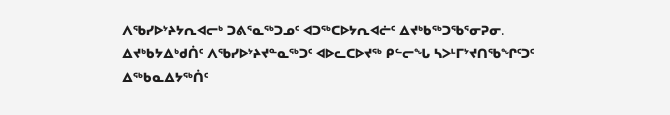ᐱᖃᓯᐅᔾᔨᔭᕆᐊᓕᒃ ᑐᕕᕐᓇᖅᑐᓄᑦ ᐊᑐᖅᑕᐅᔭᕆᐊᓖᑦ ᐃᔪᒃᑲᖅᑐᖃᕐᓂᕈᓂ.
ᐃᔪᒃᑲᔭᐃᒃᑯᑏᑦ ᐱᖃᓯᐅᔾᔨᔪᓐᓇᖅᑐᑦ ᐊᐅᓚᑕᐅᔪᖅ ᑭᓪᓕᖓ ᓴᐳᒻᒥᔾᔪᑎᖃᖏᑦᑐᑦ ᐃᖅᑲᓇᐃᔭᖅᑏᑦ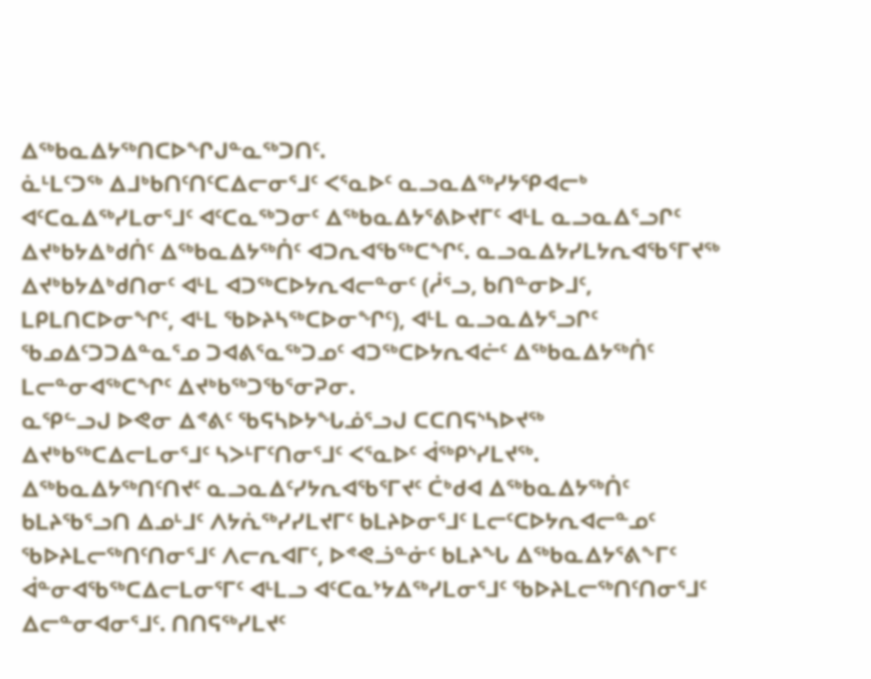ᐃᖅᑲᓇᐃᔭᖅᑎᑕᐅᖏᒍᓐᓇᖅᑐᑎᑦ.
ᓈᒻᒪᑦᑐᖅ ᐃᒧᒃᑲᑎᑦᑎᑦᑕᐃᓕᓂᕐᒧᑦ ᐸᕐᓇᐅᑦ ᓇᓗᓇᐃᖅᓯᔭᕿᐊᓕᒃ ᐊᑦᑕᓇᐃᖅᓯᒪᓂᕐᒧᑦ ᐊᑦᑕᓇᖅᑐᓂᑦ ᐃᖅᑲᓇᐃᔭᕐᕕᐅᔪᒥᑦ ᐊᒻᒪ ᓇᓗᓇᐃᕐᓗᒋᑦ ᐃᔪᒃᑲᔭᐃᒃᑯᑏᑦ ᐃᖅᑲᓇᐃᔭᖅᑏᑦ ᐊᑐᕆᐊᖃᖅᑕᖏᑦ. ᓇᓗᓇᐃᔭᓯᒪᔭᕆᐊᖃᕐᒥᔪᖅ ᐃᔪᒃᑲᔭᐃᒃᑯᑎᓂᑦ ᐊᒻᒪ ᐊᑐᖅᑕᐅᔭᕆᐊᓕᓐᓂᑦ (ᓲᕐᓗ, ᑲᑎᓐᓂᐅᒧᑦ, ᒪᑭᒪᑎᑕᐅᓂᖏᑦ, ᐊᒻᒪ ᖃᐅᔨᓴᖅᑕᐅᓂᖏᑦ), ᐊᒻᒪ ᓇᓗᓇᐃᔭᕐᓗᒋᑦ ᖃᓄᐃᑦᑐᑐᐃᓐᓇᕐᓄ ᑐᐊᕕᕐᓇᖅᑐᓄᑦ ᐊᑐᖅᑕᐅᔭᕆᐊᓖᑦ ᐃᖅᑲᓇᐃᔭᖅᑏᑦ ᒪᓕᓐᓂᐊᖅᑕᖏᑦ ᐃᔪᒃᑲᖅᑐᖃᕐᓂᕈᓂ.
ᓇᕿᓪᓗᒍ ᐅᕙᓂ ᐃᕝᕕᑦ ᖃᕋᓴᐅᔭᖓᓅᕐᓗᒍ ᑕᑕᑎᕋᔅᓴᐅᔪᖅ ᐃᔪᒃᑲᖅᑕᐃᓕᒪᓂᕐᒧᑦ ᓴᐳᒻᒥᑦᑎᓂᕐᒧᑦ ᐸᕐᓇᐅᑦ ᐋᖅᑭᔅᓯᒪᔪᖅ.
ᐃᖅᑲᓇᐃᔭᖅᑎᑦᑎᔪᑦ ᓇᓗᓇᐃᑦᓯᔭᕆᐊᖃᕐᒥᔪᑦ ᑖᒃᑯᐊ ᐃᖅᑲᓇᐃᔭᖅᑏᑦ ᑲᒪᔨᖃᕐᓗᑎ ᐃᓄᒻᒧᑦ ᐱᔭᕇᖅᓯᓯᒪᔪᒥᑦ ᑲᒪᔨᐅᓂᕐᒧᑦ ᒪᓕᑦᑕᐅᔭᕆᐊᓕᓐᓄᑦ ᖃᐅᔨᒪᓕᖅᑎᑦᑎᓂᕐᒧᑦ ᐱᓕᕆᐊᒥᑦ, ᐅᕝᕙᓘᓐᓃᑦ ᑲᒪᔨᖓ ᐃᖅᑲᓇᐃᔭᕐᕕᖕᒥᑦ ᐋᓐᓂᐊᖃᖅᑕᐃᓕᒪᓂᕐᒥᑦ ᐊᒻᒪᓗ ᐊᑦᑕᓇᔾᔭᐃᖅᓯᒪᓂᕐᒧᑦ ᖃᐅᔨᒪᓕᖅᑎᑦᑎᓂᕐᒧᑦ ᐃᓕᓐᓂᐊᓂᕐᒧᑦ. ᑎᑎᕋᖅᓯᒪᔪᑦ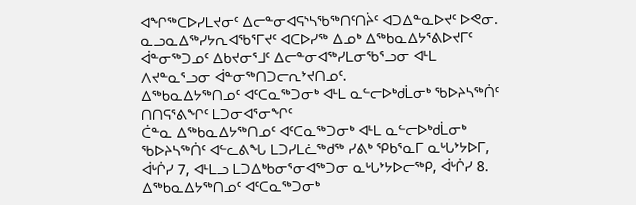ᐊᖏᖅᑕᐅᓯᒪᔪᓂᑦ ᐃᓕᓐᓂᐊᕋᔅᓴᖃᖅᑎᑦᑎᔩᑦ ᐊᑐᐃᓐᓇᐅᔪᑦ ᐅᕙᓂ. ᓇᓗᓇᐃᖅᓯᔭᕆᐊᖃᕐᒥᔪᑦ ᐊᑕᐅᓯᖅ ᐃᓄᒃ ᐃᖅᑲᓇᐃᔭᕐᕕᐅᔪᒥᑦ ᐋᓐᓂᖅᑐᓄᑦ ᐃᑲᔪᓂᕐᒧᑦ ᐃᓕᓐᓂᐊᖅᓯᒪᓂᖃᕐᓗᓂ ᐊᒻᒪ ᐱᔪᓐᓇᕐᓗᓂ ᐋᓐᓂᖅᑎᑐᓕᕆᔾᔪᑎᓄᑦ.
ᐃᖅᑲᓇᐃᔭᖅᑎᓄᑦ ᐊᑦᑕᓇᖅᑐᓂᒃ ᐊᒻᒪ ᓇᓪᓕᐅᒃᑯᒫᓂᒃ ᖃᐅᔨᓴᖅᑏᑦ ᑎᑎᕋᕐᕕᖏᑦ ᒪᑐᓂᐊᕐᓂᖏᑦ
ᑖᓐᓇ ᐃᖅᑲᓇᐃᔭᖅᑎᓄᑦ ᐊᑦᑕᓇᖅᑐᓂᒃ ᐊᒻᒪ ᓇᓪᓕᐅᒃᑯᒫᓂᒃ ᖃᐅᔨᓴᖅᑏᑦ ᐊᓪᓚᕕᖓ ᒪᑐᓯᒪᓛᖅᑯᖅ ᓯᕕᒃ ᕿᑲᕐᓇᒥ ᓇᒡᒐᔾᔭᐅᒥ, ᐋᒡᒌᓯ 7, ᐊᒻᒪᓗ ᒪᑐᐃᒃᑲᓂᕐᓂᐊᖅᑐᓂ ᓇᒡᒐᔾᔭᐅᓕᖅᑭ, ᐋᒡᒌᓯ 8.
ᐃᖅᑲᓇᐃᔭᖅᑎᓄᑦ ᐊᑦᑕᓇᖅᑐᓂᒃ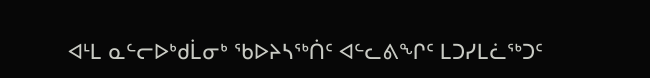ᐊᒻᒪ ᓇᓪᓕᐅᒃᑯᒫᓂᒃ ᖃᐅᔨᓴᖅᑏᑦ ᐊᓪᓚᕕᖏᑦ ᒪᑐᓯᒪᓛᖅᑐᑦ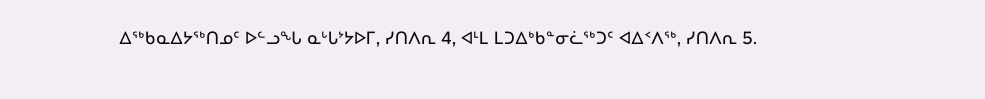ᐃᖅᑲᓇᐃᔭᖅᑎᓄᑦ ᐅᓪᓗᖓ ᓇᒡᒐᔾᔭᐅᒥ, ᓯᑎᐱᕆ 4, ᐊᒻᒪ ᒪᑐᐃᒃᑲᓐᓂᓛᖅᑐᑦ ᐊᐃᑉᐱᖅ, ᓯᑎᐱᕆ 5.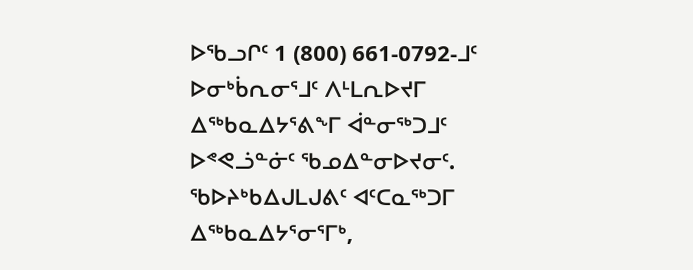ᐅᖃᓗᒋᑦ 1 (800) 661-0792-ᒧᑦ ᐅᓂᒃᑳᕆᓂᕐᒧᑦ ᐱᒻᒪᕆᐅᔪᒥ ᐃᖅᑲᓇᐃᔭᕐᕕᖕᒥ ᐋᓐᓂᖅᑐᒧᑦ ᐅᕝᕙᓘᓐᓃᑦ ᖃᓄᐃᓐᓂᐅᔪᓂᑦ.
ᖃᐅᔨᒃᑲᐃᒍᒪᒍᕕᑦ ᐊᑦᑕᓇᖅᑐᒥ ᐃᖅᑲᓇᐃᔭᕐᓂᕐᒥᒃ,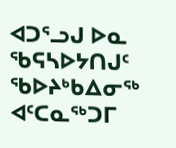ᐊᑐᕐᓗᒍ ᐅᓇ ᖃᕋᓴᐅᔭᑎᒍᑦ ᖃᐅᔨᒃᑲᐃᓂᖅ ᐊᑦᑕᓇᖅᑐᒥ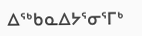ᐃᖅᑲᓇᐃᔭᕐᓂᕐᒥᒃ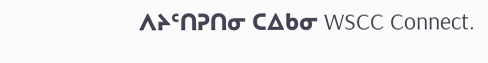ᐱᔨᑦᑎᕈᑎᓂ ᑕᐃᑲᓂ WSCC Connect.